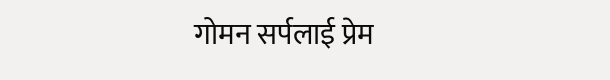गोमन सर्पलाई प्रेम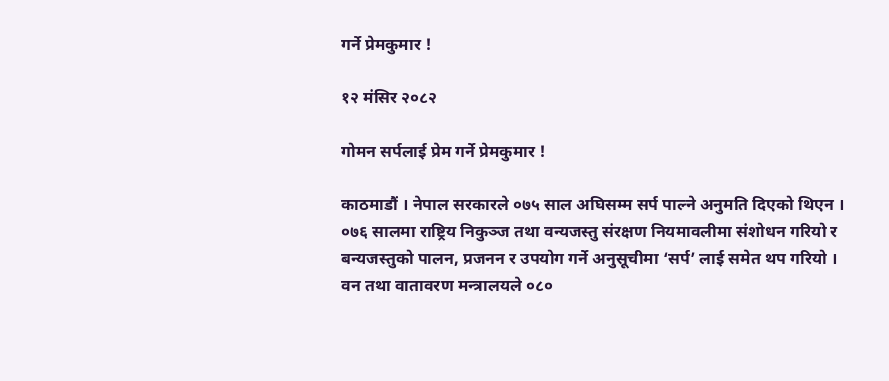गर्ने प्रेमकुमार !

१२ मंसिर २०८२

गोमन सर्पलाई प्रेम गर्ने प्रेमकुमार !

काठमाडौं । नेपाल सरकारले ०७५ साल अघिसम्म सर्प पाल्ने अनुमति दिएको थिएन । ०७६ सालमा राष्ट्रिय निकुञ्ज तथा वन्यजस्तु संरक्षण नियमावलीमा संशोधन गरियो र बन्यजस्तुको पालन, प्रजनन र उपयोग गर्ने अनुसूचीमा ‘सर्प’ लाई समेत थप गरियो । वन तथा वातावरण मन्त्रालयले ०८०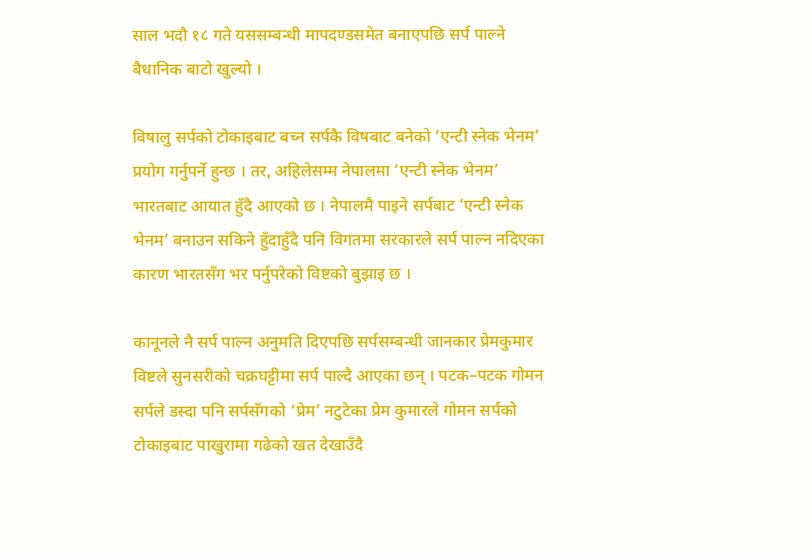साल भदौ १८ गते यससम्बन्धी मापदण्डसमेत बनाएपछि सर्प पाल्ने बैधानिक बाटो खुल्यो ।

विषालु सर्पको टोकाइबाट बच्‍न सर्पकै विषबाट बनेको ‘एन्टी स्‍नेक भेनम’ प्रयोग गर्नुपर्ने हुन्छ । तर, अहिलेसम्म नेपालमा ‘एन्टी स्‍नेक भेनम’ भारतबाट आयात हुँदै आएको छ । नेपालमै पाइने सर्पबाट ‘एन्टी स्‍नेक भेनम’ बनाउन सकिने हुँदाहुँदै पनि विगतमा सरकारले सर्प पाल्न नदिएका कारण भारतसँग भर पर्नुपरेको विष्टको बुझाइ छ ।

कानूनले नै सर्प पाल्न अनुमति दिएपछि सर्पसम्बन्धी जानकार प्रेमकुमार विष्टले सुनसरीको चक्रघट्टीमा सर्प पाल्दै आएका छन् । पटक–पटक गोमन सर्पले डस्दा पनि सर्पसँगको ‘प्रेम’ नटुटेका प्रेम कुमारले गोमन सर्पको टोकाइबाट पाखुरामा गढेको खत देखाउँदै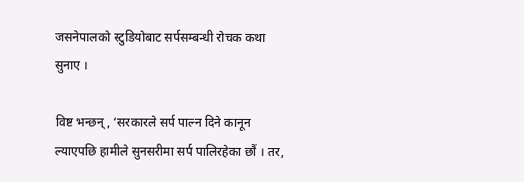जसनेपालको स्टुडियोबाट सर्पसम्बन्धी रोचक कथा सुनाए ।

विष्ट भन्छन्, ‘सरकारले सर्प पाल्न दिने कानून ल्याएपछि हामीले सुनसरीमा सर्प पालिरहेका छौं । तर,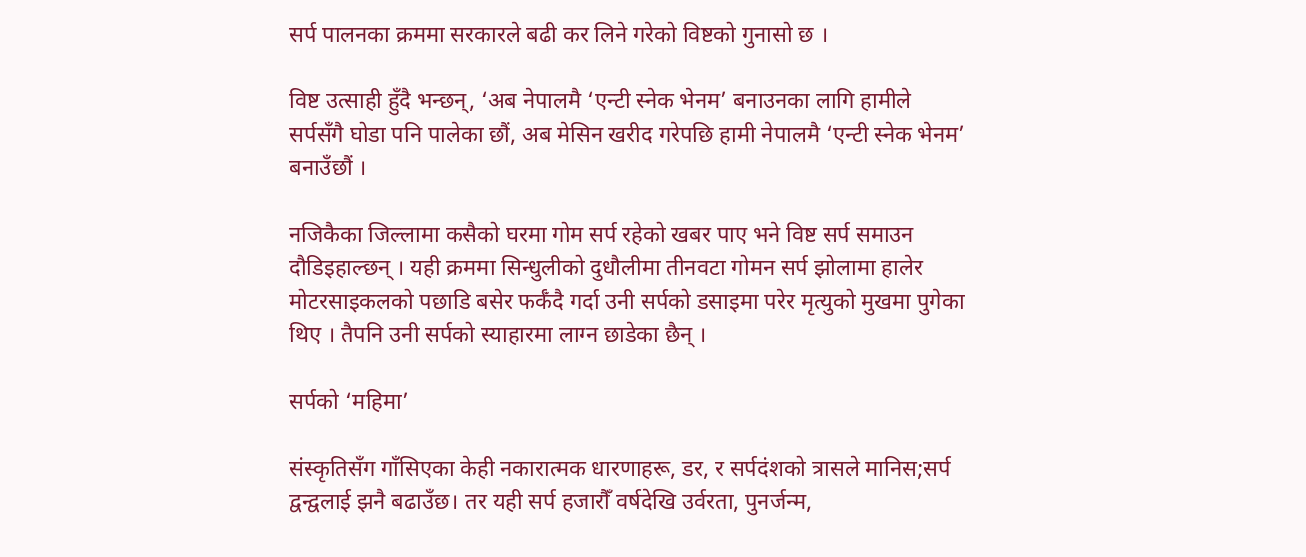सर्प पालनका क्रममा सरकारले बढी कर लिने गरेको विष्टको गुनासो छ ।

विष्ट उत्साही हुँदै भन्छन्, ‘अब नेपालमै ‘एन्टी स्‍नेक भेनम’ बनाउनका लागि हामीले सर्पसँगै घोडा पनि पालेका छौं, अब मेसिन खरीद गरेपछि हामी नेपालमै ‘एन्टी स्‍नेक भेनम’ बनाउँछौं ।

नजिकैका जिल्लामा कसैको घरमा गोम सर्प रहेको खबर पाए भने विष्ट सर्प समाउन दौडिइहाल्छन् । यही क्रममा सिन्धुलीको दुधौलीमा तीनवटा गोमन सर्प झोलामा हालेर मोटरसाइकलको पछाडि बसेर फर्कँदै गर्दा उनी सर्पको डसाइमा परेर मृत्युको मुखमा पुगेका थिए । तैपनि उनी सर्पको स्याहारमा लाग्न छाडेका छैन् ।

सर्पको ‘महिमा’

संस्कृतिसँग गाँसिएका केही नकारात्मक धारणाहरू, डर, र सर्पदंशको त्रासले मानिस;सर्प द्वन्द्वलाई झनै बढाउँछ। तर यही सर्प हजारौँ वर्षदेखि उर्वरता, पुनर्जन्म,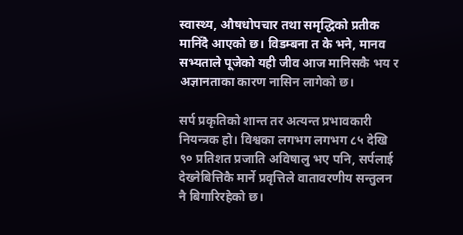स्वास्थ्य, औषधोपचार तथा समृद्धिको प्रतीक मानिँदै आएको छ। विडम्बना त के भने, मानव सभ्यताले पूजेको यही जीव आज मानिसकै भय र अज्ञानताका कारण नासिन लागेको छ।

सर्प प्रकृतिको शान्त तर अत्यन्त प्रभावकारी नियन्त्रक हो। विश्वका लगभग लगभग ८५ देखि ९० प्रतिशत प्रजाति अविषालु भए पनि, सर्पलाई देख्नेबित्तिकै मार्ने प्रवृत्तिले वातावरणीय सन्तुलन नै बिगारिरहेको छ।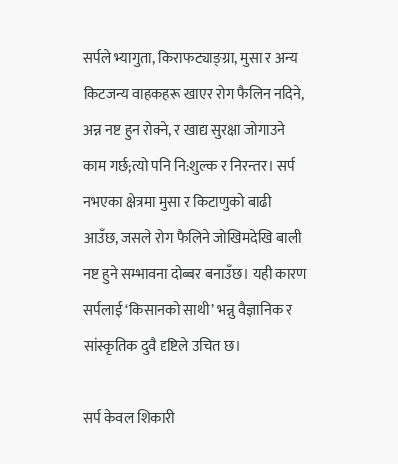सर्पले भ्यागुता, किराफट्याङ्ग्रा, मुसा र अन्य किटजन्य वाहकहरू खाएर रोग फैलिन नदिने, अन्न नष्ट हुन रोक्ने, र खाद्य सुरक्षा जोगाउने काम गर्छ;त्यो पनि नि:शुल्क र निरन्तर। सर्प नभएका क्षेत्रमा मुसा र किटाणुको बाढी आउँछ, जसले रोग फैलिने जोखिमदेखि बाली नष्ट हुने सम्भावना दोब्बर बनाउँछ। यही कारण सर्पलाई ‘किसानको साथी’ भन्नु वैज्ञानिक र सांस्कृतिक दुवै दृष्टिले उचित छ।

सर्प केवल शिकारी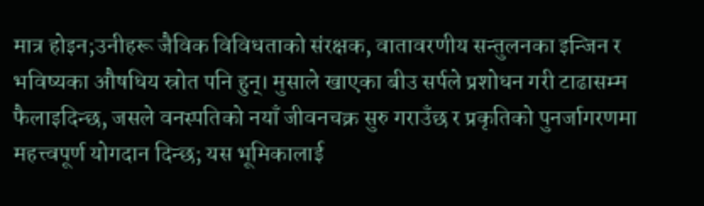मात्र होइन;उनीहरू जैविक विविधताको संरक्षक, वातावरणीय सन्तुलनका इन्जिन र भविष्यका औषधिय स्रोत पनि हुन्। मुसाले खाएका बीउ सर्पले प्रशोधन गरी टाढासम्म फैलाइदिन्छ, जसले वनस्पतिको नयाँ जीवनचक्र सुरु गराउँछ र प्रकृतिको पुनर्जागरणमा महत्त्वपूर्ण योगदान दिन्छ; यस भूमिकालाई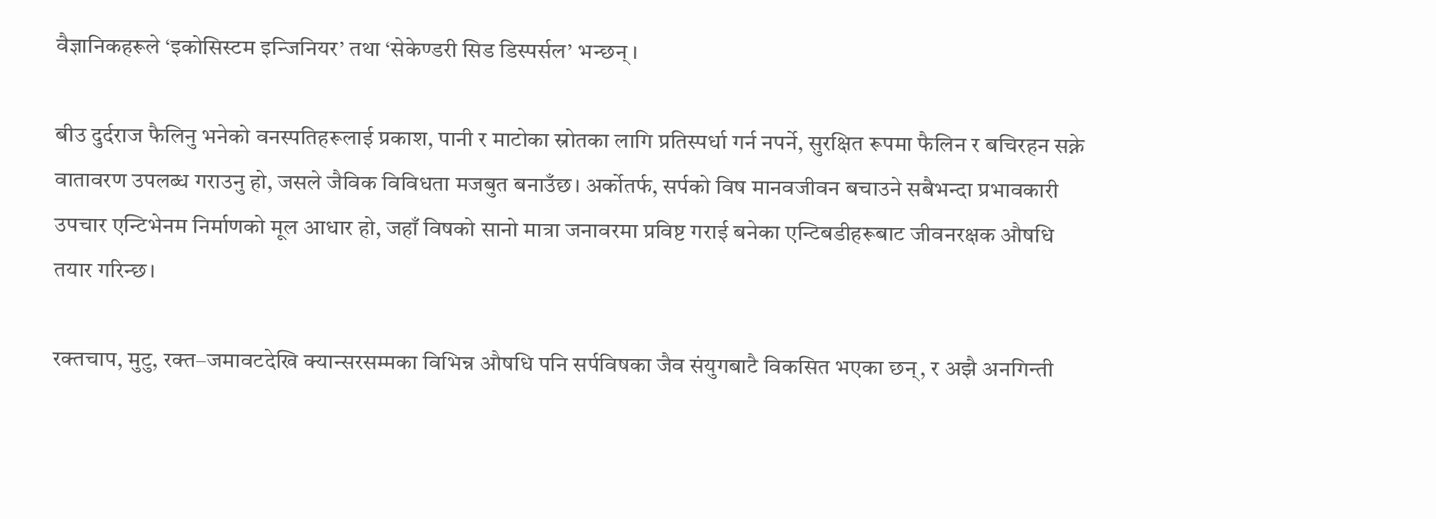वैज्ञानिकहरूले ‘इकोसिस्टम इन्जिनियर’ तथा ‘सेकेण्डरी सिड डिस्पर्सल’ भन्छन्।

बीउ दुर्दराज फैलिनु भनेको वनस्पतिहरूलाई प्रकाश, पानी र माटोका स्रोतका लागि प्रतिस्पर्धा गर्न नपर्ने, सुरक्षित रूपमा फैलिन र बचिरहन सक्ने वातावरण उपलब्ध गराउनु हो, जसले जैविक विविधता मजबुत बनाउँछ। अर्कोतर्फ, सर्पको विष मानवजीवन बचाउने सबैभन्दा प्रभावकारी उपचार एन्टिभेनम निर्माणको मूल आधार हो, जहाँ विषको सानो मात्रा जनावरमा प्रविष्ट गराई बनेका एन्टिबडीहरूबाट जीवनरक्षक औषधि तयार गरिन्छ।

रक्तचाप, मुटु, रक्त–जमावटदेखि क्यान्सरसम्मका विभिन्न औषधि पनि सर्पविषका जैव संयुगबाटै विकसित भएका छन्, र अझै अनगिन्ती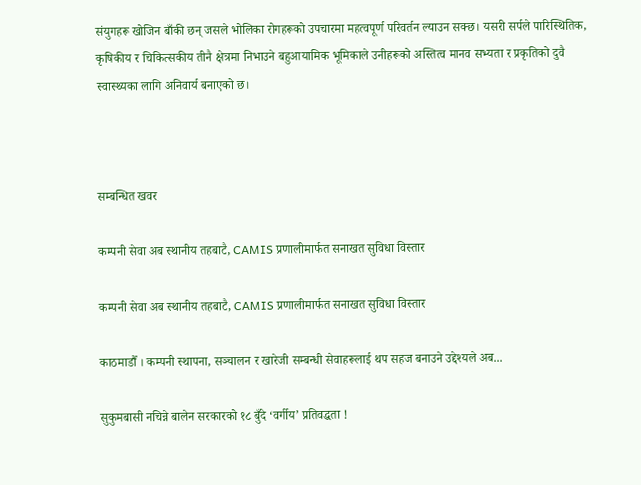संयुगहरू खोजिन बाँकी छन् जसले भोलिका रोगहरूको उपचारमा महत्वपूर्ण परिवर्तन ल्याउन सक्छ। यसरी सर्पले पारिस्थितिक, कृषिकीय र चिकित्सकीय तीनै क्षेत्रमा निभाउने बहुआयामिक भूमिकाले उनीहरूको अस्तित्व मानव सभ्यता र प्रकृतिको दुवै स्वास्थ्यका लागि अनिवार्य बनाएको छ।



सम्बन्धित खवर

कम्पनी सेवा अब स्थानीय तहबाटै, CAMIS प्रणालीमार्फत सनाखत सुविधा विस्तार

कम्पनी सेवा अब स्थानीय तहबाटै, CAMIS प्रणालीमार्फत सनाखत सुविधा विस्तार

काठमाडौँ । कम्पनी स्थापना, सञ्चालन र खारेजी सम्बन्धी सेवाहरूलाई थप सहज बनाउने उद्देश्यले अब...

सुकुमबासी नचिन्ने बालेन सरकारको १८ बुँदे ‘वर्गीय’ प्रतिवद्धता !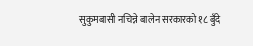सुकुमबासी नचिन्ने बालेन सरकारको १८ बुँदे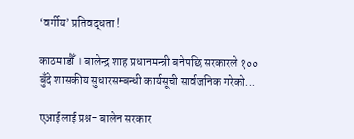‘वर्गीय’ प्रतिवद्धता !

काठमाडौँ । बालेन्द्र शाह प्रधानमन्त्री बनेपछि सरकारले १०० बुँदे शासकीय सुधारसम्बन्धी कार्यसूची सार्वजनिक गरेको...

एआईलाई प्रश्न- बालेन सरकार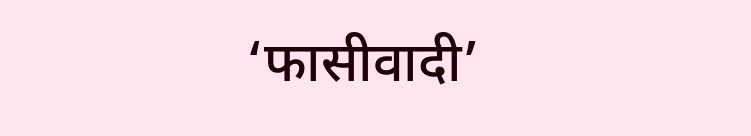‘फासीवादी’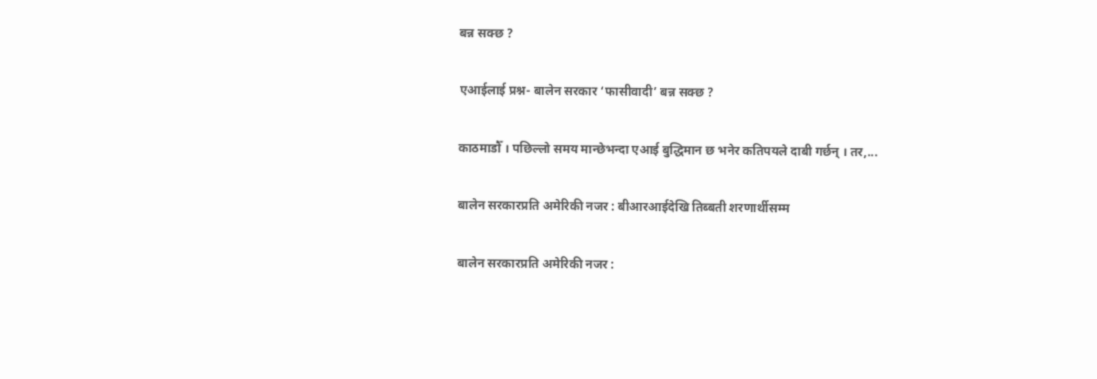बन्न सक्छ ?

एआईलाई प्रश्न- बालेन सरकार ‘फासीवादी’ बन्न सक्छ ?

काठमाडौँ । पछिल्लो समय मान्छेभन्दा एआई बुद्धिमान छ भनेर कतिपयले दाबी गर्छन् । तर,...

बालेन सरकारप्रति अमेरिकी नजर : बीआरआईदेखि तिब्बती शरणार्थीसम्म

बालेन सरकारप्रति अमेरिकी नजर :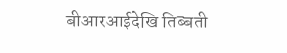बीआरआईदेखि तिब्बती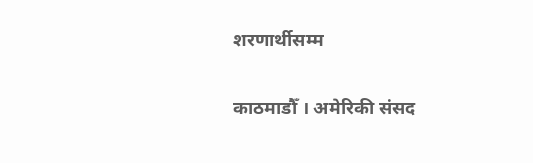शरणार्थीसम्म

काठमाडौँ । अमेरिकी संसद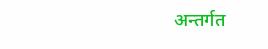अन्तर्गत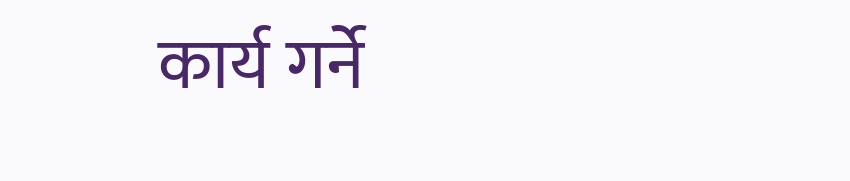कार्य गर्ने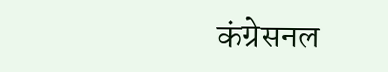कंग्रेसनल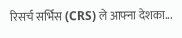रिसर्च सर्भिस (CRS) ले आफ्ना देशका...